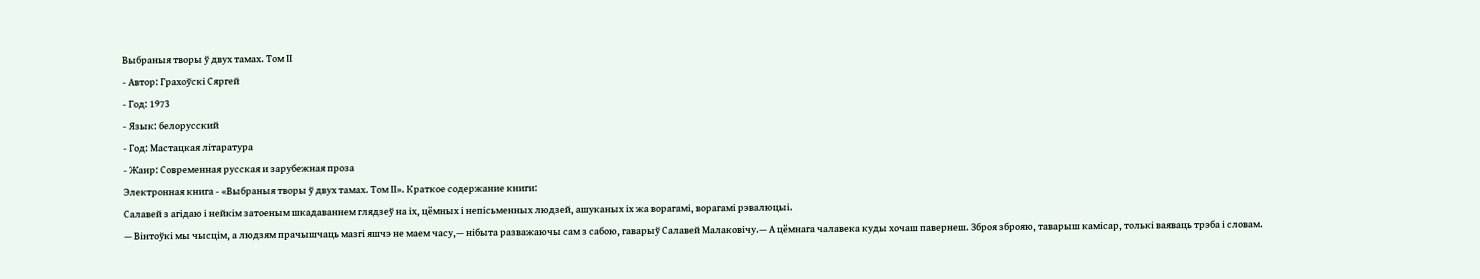Выбраныя творы ў двух тамах. Том ІІ
- Автор: Грахоўскі Сяргей
- Год: 1973
- Язык: белорусский
- Год: Мастацкая літаратура
- Жанр: Современная русская и зарубежная проза
Электронная книга - «Выбраныя творы ў двух тамах. Том ІІ». Краткое содержание книги:
Салавей з агідаю і нейкім затоеным шкадаваннем глядзеў на іх, цёмных і непісьменных людзей, ашуканых іх жа ворагамі, ворагамі рэвалюцыі.
— Вінтоўкі мы чысцім, а людзям прачышчаць мазгі яшчэ не маем часу,— нібыта разважаючы сам з сабою, гаварыў Салавей Малаковічу.— А цёмнага чалавека куды хочаш павернеш. Зброя зброяю, таварыш камісар, толькі ваяваць трэба і словам.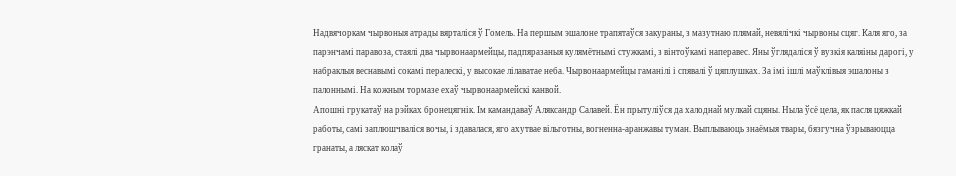Надвячоркам чырвоныя атрады вярталіся ў Гомель. На першым эшалоне трапятаўся закураны, з мазутнаю плямай, невялічкі чырвоны сцяг. Каля яго, за парэнчамі паравоза, стаялі два чырвонаармейцы, падпяразаныя кулямётнымі стужкамі, з вінтоўкамі наперавес. Яны ўглядаліся ў вузкія каляіны дарогі, у набраклыя веснавымі сокамі пералескі, у высокае лілаватае неба. Чырвонаармейцы гаманілі і спявалі ў цяплушках. За імі ішлі маўклівыя эшалоны з палоннымі. На кожным тормазе ехаў чырвонаармейскі канвой.
Апошні грукатаў на рэйках бронецягнік. Ім камандаваў Аляксандр Салавей. Ён прытуліўся да халоднай мулкай сцяны. Ныла ўсё цела, як пасля цяжкай работы, самі заплюшчваліся вочы, і здавалася, яго ахутвае вільготны, вогненна-аранжавы туман. Выплываюць знаёмыя твары, бязгучна ўзрываюцца гранаты, а ляскат колаў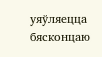уяўляецца бясконцаю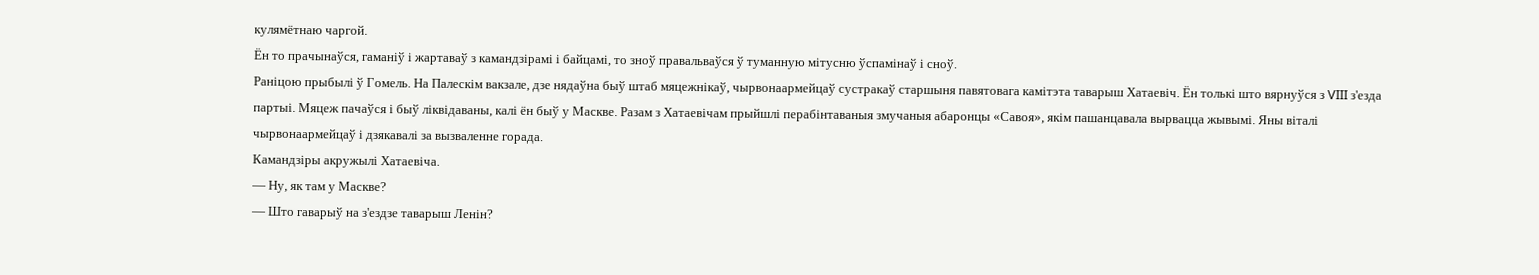кулямётнаю чаргой.
Ён то прачынаўся, гаманіў і жартаваў з камандзірамі і байцамі, то зноў правальваўся ў туманную мітусню ўспамінаў і сноў.
Раніцою прыбылі ў Гомель. На Палескім вакзале, дзе нядаўна быў штаб мяцежнікаў, чырвонаармейцаў сустракаў старшыня павятовага камітэта таварыш Хатаевіч. Ён толькі што вярнуўся з VIII з'езда партыі. Мяцеж пачаўся і быў ліквідаваны, калі ён быў у Маскве. Разам з Хатаевічам прыйшлі перабінтаваныя змучаныя абаронцы «Савоя», якім пашанцавала вырвацца жывымі. Яны віталі чырвонаармейцаў і дзякавалі за вызваленне горада.
Камандзіры акружылі Хатаевіча.
— Ну, як там у Маскве?
— Што гаварыў на з'ездзе таварыш Ленін?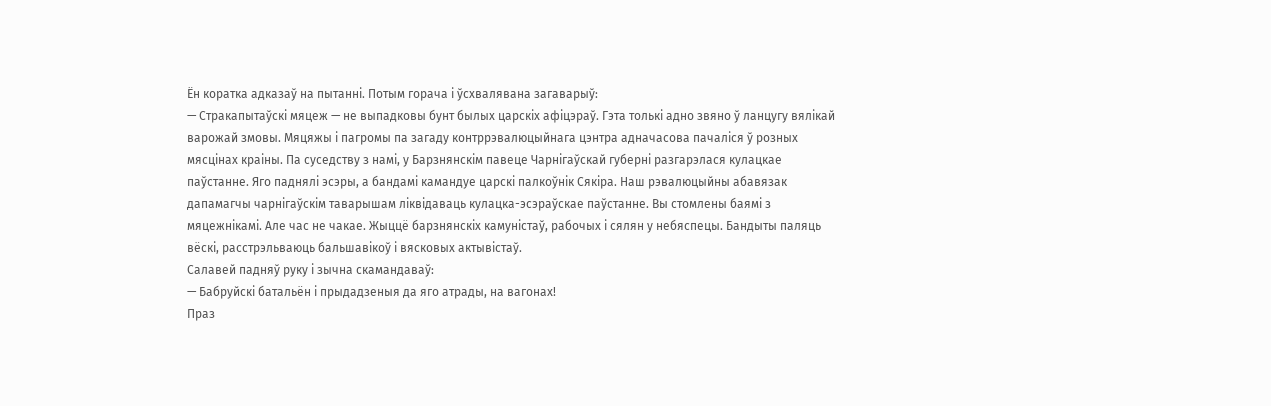Ён коратка адказаў на пытанні. Потым горача і ўсхвалявана загаварыў:
— Стракапытаўскі мяцеж — не выпадковы бунт былых царскіх афіцэраў. Гэта толькі адно звяно ў ланцугу вялікай варожай змовы. Мяцяжы і пагромы па загаду контррэвалюцыйнага цэнтра адначасова пачаліся ў розных мясцінах краіны. Па суседству з намі, у Барзнянскім павеце Чарнігаўскай губерні разгарэлася кулацкае паўстанне. Яго паднялі эсэры, а бандамі камандуе царскі палкоўнік Сякіра. Наш рэвалюцыйны абавязак дапамагчы чарнігаўскім таварышам ліквідаваць кулацка-эсэраўскае паўстанне. Вы стомлены баямі з мяцежнікамі. Але час не чакае. Жыццё барзнянскіх камуністаў, рабочых і сялян у небяспецы. Бандыты паляць вёскі, расстрэльваюць бальшавікоў і вясковых актывістаў.
Салавей падняў руку і зычна скамандаваў:
— Бабруйскі батальён і прыдадзеныя да яго атрады, на вагонах!
Праз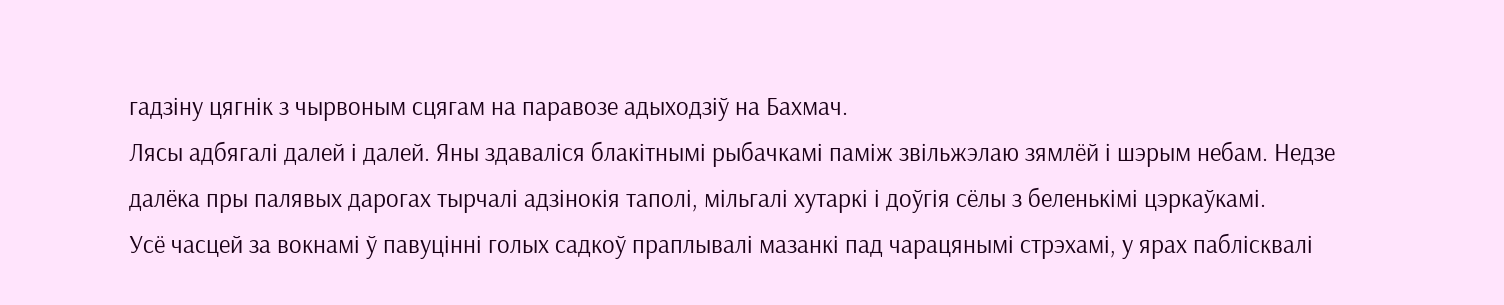гадзіну цягнік з чырвоным сцягам на паравозе адыходзіў на Бахмач.
Лясы адбягалі далей і далей. Яны здаваліся блакітнымі рыбачкамі паміж звільжэлаю зямлёй і шэрым небам. Недзе далёка пры палявых дарогах тырчалі адзінокія таполі, мільгалі хутаркі і доўгія сёлы з беленькімі цэркаўкамі.
Усё часцей за вокнамі ў павуцінні голых садкоў праплывалі мазанкі пад чарацянымі стрэхамі, у ярах паблісквалі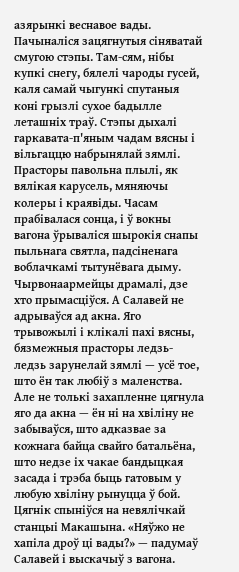азярынкі веснавое вады. Пачыналіся зацягнутыя сіняватай смугою стэпы. Там-сям, нібы купкі снегу, бялелі чароды гусей, каля самай чыгункі спутаныя коні грызлі сухое бадылле леташніх траў. Стэпы дыхалі гаркавата-п'яным чадам вясны і вільгаццю набрынялай зямлі. Прасторы павольна плылі, як вялікая карусель, мяняючы колеры і краявіды. Часам прабівалася сонца, і ў вокны вагона ўрываліся шырокія снапы пыльнага святла, падсіненага воблачкамі тытунёвага дыму.
Чырвонаармейцы драмалі, дзе хто прымасціўся. А Салавей не адрываўся ад акна. Яго трывожылі і клікалі пахі вясны, бязмежныя прасторы ледзь-ледзь зарунелай зямлі — усё тое, што ён так любіў з маленства. Але не толькі захапленне цягнула яго да акна — ён ні на хвіліну не забываўся, што адказвае за кожнага байца свайго батальёна, што недзе іх чакае бандыцкая засада і трэба быць гатовым у любую хвіліну рынуцца ў бой.
Цягнік спыніўся на невялічкай станцыі Макашына. «Няўжо не хапіла дроў ці вады?» — падумаў Салавей і выскачыў з вагона.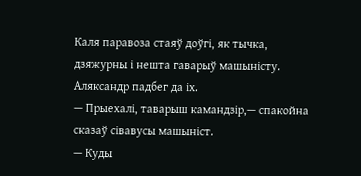Каля паравоза стаяў доўгі, як тычка, дзяжурны і нешта гаварыў машыністу. Аляксандр падбег да іх.
— Прыехалі, таварыш камандзір,— спакойна сказаў сівавусы машыніст.
— Куды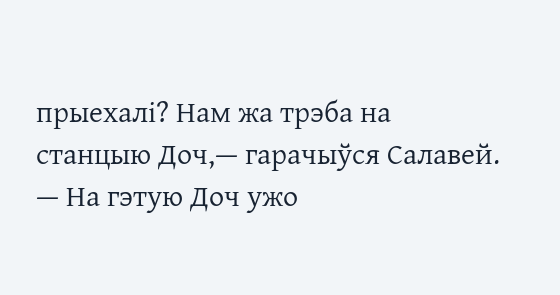прыехалі? Нам жа трэба на станцыю Доч,— гарачыўся Салавей.
— На гэтую Доч ужо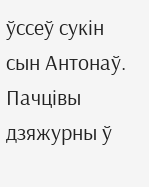ўссеў сукін сын Антонаў.
Пачцівы дзяжурны ў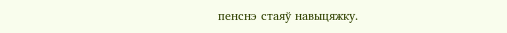пенснэ стаяў навыцяжку.